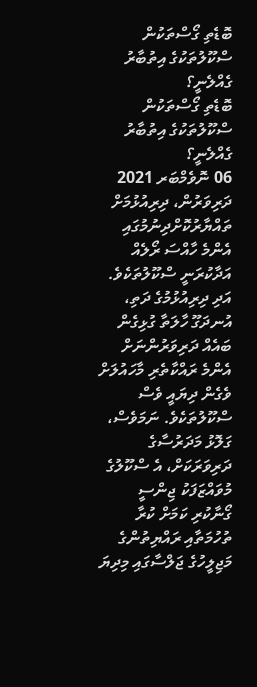ބޮޑެތި ގޯސްތަކުން ސްކޫލުތަކުގެ އިތުބާރު ގެއްލެނީ؟
ބޮޑެތި ގޯސްތަކުން ސްކޫލުތަކުގެ އިތުބާރު ގެއްލެނީ؟
06 ނޮވެމްބަރ 2021
ދަރިވަރުން، ދިރިއުޅުމަށް ތައްޔާރުކޮށްދިނުމުގައި އެންމެ ހާއްސަ ރޯލެއް އަދާކުރަނީ ސްކޫލުތަކެވެ. އަދި ދިރިއުޅުމުގެ ދަތި، އުނދަގޫ ހާލަތާ ގުޅިގެން ބައެއް ދަރިވަރުންނަށް އެންމެ ރައްކާތެރި މާހައުލަށް ވެގެން ދިޔައީ ވެސް ސްކޫލުތަކެވެ. ނަމަވެސް، ގަލޮޅު މަދަރުސާގެ ދަރިވަރަކަށް، އެ ސްކޫލުގެ މުވައްޒަފަކު ޖިންސީ ގޯނާކުރި ކަމަށް ކުރާ ތުހުމަތާއި ރައްޔިތުންގެ މަޖިލީހުގެ ޖަލްސާގައި މިދިޔަ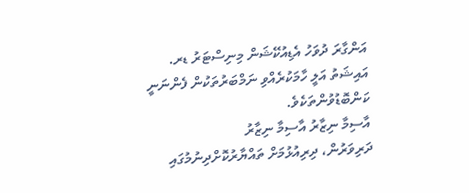އަންގާރަ ދުވަހު އެޑިއުކޭޝަން މިނިސްޓަރު ޑރ. އައިޝަތު އަލީ ހާމަކުރެއްވި ނަމްބަރުތަކުން ފެންނަނީ ކަންބޮޑުވުންތަކެވެ.
އާސިމާ ނިޒާރު އާސިމާ ނިޒާރު
ދަރިވަރުން، ދިރިއުޅުމަށް ތައްޔާރުކޮށްދިނުމުގައި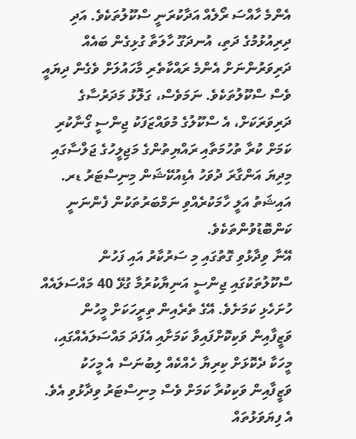އެންމެ ހާއްސަ ރޯލެއް އަދާކުރަނީ ސްކޫލުތަކެވެ. އަދި ދިރިއުޅުމުގެ ދަތި، އުނދަގޫ ހާލަތާ ގުޅިގެން ބައެއް ދަރިވަރުންނަށް އެންމެ ރައްކާތެރި މާހައުލަށް ވެގެން ދިޔައީ ވެސް ސްކޫލުތަކެވެ. ނަމަވެސް، ގަލޮޅު މަދަރުސާގެ ދަރިވަރަކަށް، އެ ސްކޫލުގެ މުވައްޒަފަކު ޖިންސީ ގޯނާކުރި ކަމަށް ކުރާ ތުހުމަތާއި ރައްޔިތުންގެ މަޖިލީހުގެ ޖަލްސާގައި މިދިޔަ އަންގާރަ ދުވަހު އެޑިއުކޭޝަން މިނިސްޓަރު ޑރ. އައިޝަތު އަލީ ހާމަކުރެއްވި ނަމްބަރުތަކުން ފެންނަނީ ކަންބޮޑުވުންތަކެވެ.
އޭނާ ވިދާޅުވި ގޮތުގައި މި ސަރުކާރު އައި ފަހުން ސްކޫލުތަކުގައި ޖިންސީ އަނިޔާކުރުމާ ގުޅޭ 40 މައްސަލައެއް ހުށަހެޅި ކަމަށެވެ. އޭގެ ތެރެއިން ތިރީހަކަށް މީހުން ވަޒީފާއިން ވަކިކޮށްފައިވާ ކަމަށާއި އެފަދަ މައްސަލައެއްގައި، މީހަކާ ދެކޮޅަށް ކިރިޔާ ހެއްކެއް ލިބުނަސް އެ މީހަކު ވަޒީފާއިން ވަކިކުރާ ކަމަށް ވެސް މިނިސްޓަރު ވިދާޅުވި އެވެ.
އެ ފިޔަވަޅުތައް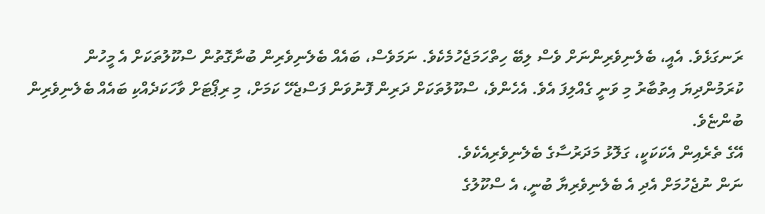ރަނގަޅެވެ. އެއީ، ބެލެނިވެރިންނަށް ވެސް ލިބޭ ހިތްހަމަޖެހުމެކެވެ. ނަމަވެސް، ބައެއް ބެލެނިވެރިން ބުނާގޮތުން ސްކޫލުތަކަށް އެ މީހުން ކުރަމުންދިޔަ އިތުބާރު މި ވަނީ ގެއްލިފަ އެވެ. އެހެންވެ، ސްކޫލުތަކަށް ދަރިން ފޮނުވަން ފަސްޖެހޭ ކަމަށް، މި ރިޕޯޓަށް ވާހަކަދެއްކި ބައެއް ބެލެނިވެރިން ބުންޏެވެ.
އޭގެ ތެރެއިން އެކަކަކީ، ގަލޮޅު މަދަރުސާގެ ބެލެނިވެރިއެކެވެ.
ނަން ނުޖެހުމަށް އެދި އެ ބެލެނިވެރިޔާ ބުނީ، އެ ސްކޫލުގެ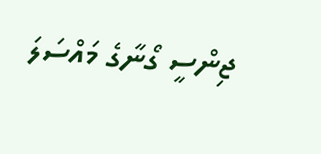ޖިންސީ ގޯނާގެ މައްސަލަ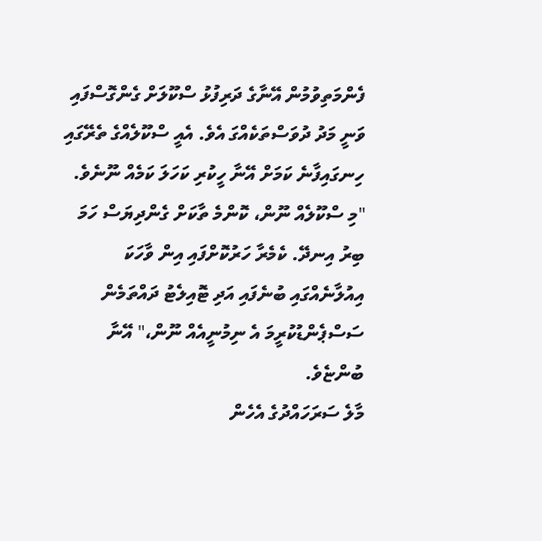ފެންމަތިވުމުން އޭނާގެ ދަރިފުޅު ސްކޫލަށް ގެންގޮސްފައި ވަނީ މަދު ދުވަސްތަކެއްގަ އެވެ. އެއީ ސްކޫލެއްގެ ތެރޭގައި ހިނގައިފާނެ ކަމަށް އޭނާ ހީކުރި ކަހަލަ ކަމެއް ނޫނެވެ.
"މި ސްކޫލެއް ނޫން، ކޮންމެ ތާކަށް ގެންދިޔަސް ހަމަ ބިރު އިނދޭ. ކެމެރާ ހަރުކޮށްފައި އިން ވާހަކަ އިއުލާނެއްގައި ބުނެފައި އަދި ޓޮއިލެޓު ދައްތަމެން ސަސްޕެންޑުކުރީމަ އެ ނިމުނީއެއް ނޫން،" އޭނާ ބުންޏެވެ.
މާލެ ސަރަހައްދުގެ އެހެން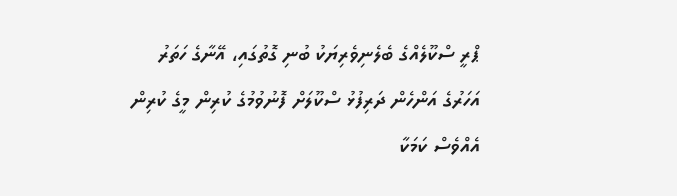ޕްރީ ސްކޫލެއްގެ ބެލެނިވެރިޔަކު ބުނި ގޮތުގައި، އޭނާގެ ހަތަރު އަހަރުގެ އަންހެން ދަރިފުޅު ސްކޫލަށް ފޮނުވުމުގެ ކުރިން މީގެ ކުރިން އެއްވެސް ކަމަކާ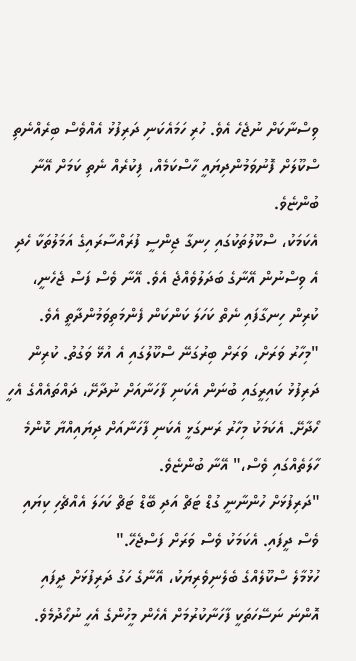ވިސްނާކަށް ނުޖެހެ އެވެ. ހުރި ހަމައެކަނި ދަރިފުޅު އެއްވެސް ބިރެއްނެތި ސްކޫލަށް ފޮނުވަމުންދިޔައީ ހާސްކަމެއް، ފިކުރެއް ނެތި ކަމަށް އޭނާ ބުންޏެވެ.
އެކަމަކު، ސްކޫލުތަކުގައި ހިނގާ ޖިންސީ ފުރައްސާރައިގެ އަމަލުތަކާ ހެދި އެ ވިސްނުން އޭނާގެ ބަދަލުވެއްޖެ އެވެ. އޭނާ ވެސް ފަސް ޖެހެނީ، ކުރިން ހިނގާފައި ނެތް ކަހަލަ ކަންކަން ފެންމަތިވަމުންދާތީ އެވެ.
"މިހާރު ވަރަށް، ވަރަށް ބިރުގަނޭ ސްކޫލުގައި އެ އުޅޭ ވަގުތު. ކުރިން ދަރިފުޅު ކައިރީގައި ބުނަން އެކަނި ފާހަނާއަށް ނުދާށޭ، ދައްތައެއްގެ އެހީ ހޯދާށޭ. އެކަމަކު މިހާރު ރަނގަޅީ އެކަނި ފާހަނާއަށް ދިޔައިއްޔާ ކޮންމެ ހާލަތެއްގައި ވެސް،" އޭނާ ބުންޏެވެ.
"ދަރިފުޅަށް ހުންނާނީ ގުޑް ޓަޗް އަދި ބޭޑް ޓަޗް ކަހަލަ އެއްޗެހި ކިޔައި ވެސް ދީފައި. އެކަމަކު ވެސް ވަރަށް ފަސްޖެހޭ."
ހުޅުމާލެ ސްކޫލެއްގެ ބެލެނިވެރިޔަކު، އޭނާގެ ހަގު ދަރިފުޅަށް ދީފައި އޮންނަ ނަސޭހަތަކީ ފާހަނާކުރުމަށް އެހެން މީހުންގެ އެހީ ނުހޯދުމެވެ.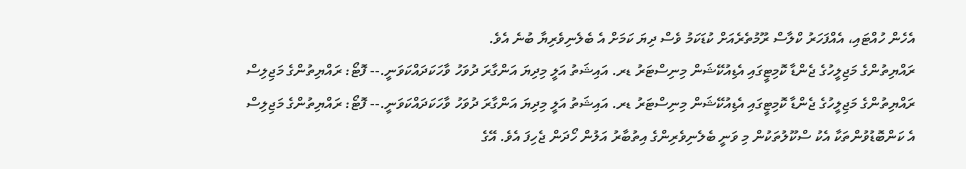އެހެން ހުއްޓައި، އެއްފަހަރު ކްލާސް ރޫމުތެރެއަށް ކުޑަކަމު ވެސް ދިޔަ ކަމަށް އެ ބެލެނިވެރިޔާ ބުނެ އެވެ.
ރައްޔިތުންގެ މަޖިލީހުގެ ޖެންޑާ ކޮމިޓީގައި އެޑިއުކޭޝަން މިނިސްޓަރު ޑރ. އައިޝަތު އަލީ މިދިޔަ އަންގާރަ ދުވަހު ވާހަކަދައްކަވަނީ.-- ފޮޓޯ: ރައްޔިތުންގެ މަޖިލިސް
ރައްޔިތުންގެ މަޖިލީހުގެ ޖެންޑާ ކޮމިޓީގައި އެޑިއުކޭޝަން މިނިސްޓަރު ޑރ. އައިޝަތު އަލީ މިދިޔަ އަންގާރަ ދުވަހު ވާހަކަދައްކަވަނީ.-- ފޮޓޯ: ރައްޔިތުންގެ މަޖިލިސް
އެ ކަންބޮޑުވުންތަކާ އެކު ސްކޫލުތަކުން މި ވަނީ ބެލެނިވެރިންގެ އިތުބާރު އަލުން ހޯދަން ޖެހިފަ އެވެ. އޭގެ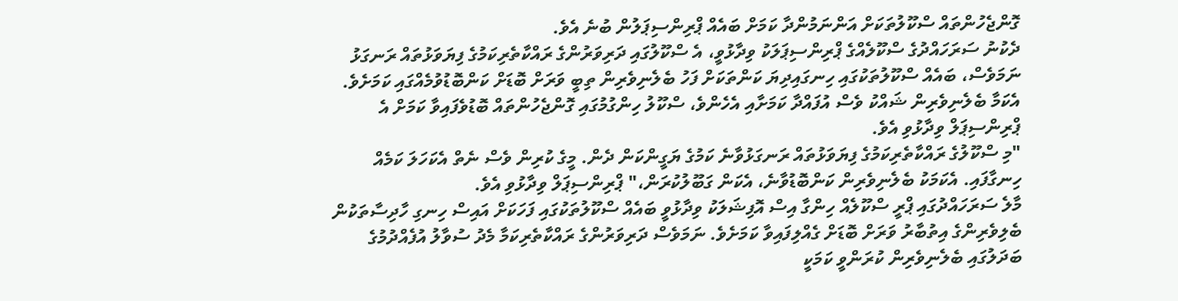ގޮންޖެހުންތައް ސްކޫލުތަކަށް އަންނަމުންދާ ކަމަށް ބައެއް ޕްރިންސިޕަލުން ބުނެ އެވެ.
ދެކުނު ސަރަހައްދުގެ ސްކޫލެއްގެ ޕްރިންސިޕަލަކު ވިދާޅުވީ، އެ ސްކޫލުގައި ދަރިވަރުންގެ ރައްކާތެރިކަމުގެ ފިޔަވަޅުތައް ރަނގަޅު ނަމަވެސް، ބައެއް ސްކޫލުތަކުގައި ހިނގައިދިޔަ ކަންތަކަށް ފަހު ބެލެނިވެރިން ތިބީ ވަރަށް ބޮޑަށް ކަންބޮޑުވުމެއްގައި ކަމަށެވެ. އެކަމާ ބެލެނިވެރިން ޝައްކު ވެސް އުފައްދާ ކަމަށާއި އެހެންވެ، ސްކޫލު ހިންގުމުގައި ގޮންޖެހުންތައް ބޮޑުވެފައިވާ ކަމަށް އެ ޕްރިންސިޕަލް ވިދާޅުވި އެވެ.
"މި ސްކޫލުގެ ރައްކާތެރިކަމުގެ ފިޔަވަޅުތައް ރަނގަޅުވާނެ ކަމުގެ ޔަގީންކަން ދެން. މީގެ ކުރިން ވެސް ނެތް އެކަހަލަ ކަމެއް ހިނގާފައި. އެކަމަކު ބެލެނިވެރިން ކަންބޮޑުވާނެ، އެކަން ގަބޫލުކުރަން،" ޕްރިންސިޕަލް ވިދާޅުވި އެވެ.
މާލެ ސަރަހައްދުގައި ޕްރީ ސްކޫލެއް ހިންގާ އިސް އޮފިޝަލަކު ވިދާޅުވީ ބައެއް ސްކޫލުތަކުގައި ފަހަކަށް އައިސް ހިނގި ހާދިސާތަކުން ބެލިވެރިންގެ އިތުބާރު ވަރަށް ބޮޑަށް ގެއްލިފައިވާ ކަމަށެވެ. ނަމަވެސް ދަރިވަރުންގެ ރައްކާތެރިކަމާ މެދު ސުވާލު އުފެއްދުމުގެ ބަދަލުގައި ބެލެނިވެރިން ކުރަންވީ ކަމަކީ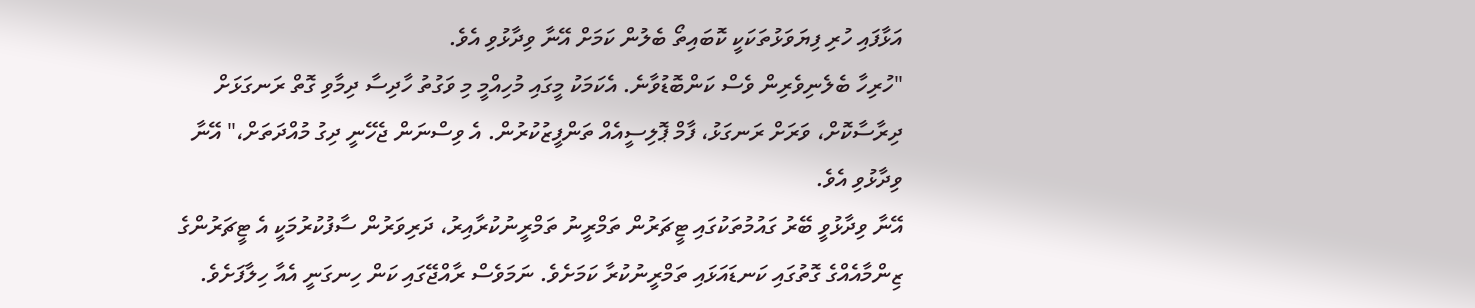އަޅާފައި ހުރި ފިޔަވަޅުތަކަކީ ކޮބައިތޯ ބެލުން ކަމަށް އޭނާ ވިދާޅުވި އެވެ.
"ހުރިހާ ބެލެނިވެރިން ވެސް ކަންބޮޑުވާނެ. އެކަމަކު މީގައި މުހިއްމީ މި ވަގުތު ހާދިސާ ދިމާވި ގޮތް ރަނގަޅަށް ދިރާސާކޮށް، ވަރަށް ރަނގަޅު، ފާމް ޕޮލިސީއެއް ތަންފީޒުކުރުން. އެ ވިސްނަން ޖެހޭނީ ދިގު މުއްދަތަށް،" އޭނާ ވިދާޅުވި އެވެ.
އޭނާ ވިދާޅުވީ ބޭރު ގައުމުތަކުގައި ޓީޗަރުން ތަމްރީނު ތަމްރީނުކުރާއިރު، ދަރިވަރުން ސާފުކުރުމަކީ އެ ޓީޗަރުންގެ ޒިންމާއެއްގެ ގޮތުގައި ކަނޑައަޅައި ތަމްރީނުކުރާ ކަމަށެވެ. ނަމަވެސް ރާއްޖޭގައި ކަން ހިނގަނީ އެއާ ހިލާފަށެވެ.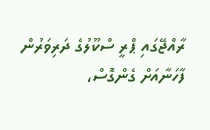ރާއްޖޭގައި ޕްރީ ސްކޫލުގެ ދަރިވަރުން ފާހަނާއަށް ގެންގޮސް،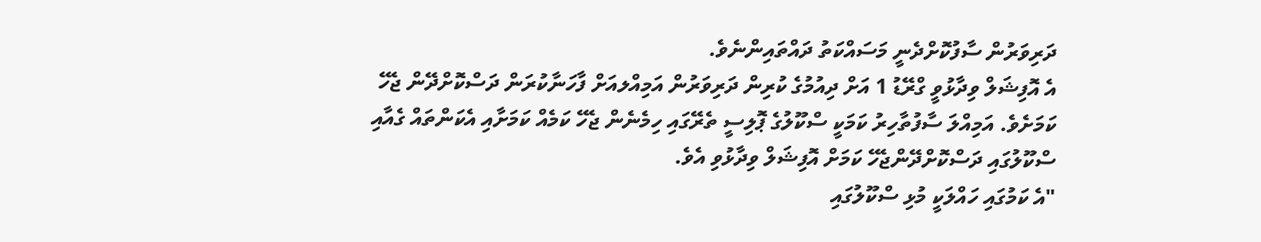ދަރިވަރުން ސާފުކޮށްދެނީ މަސައްކަތު ދައްތައިންނެވެ.
އެ އޮފިޝަލް ވިދާޅުވީ ގްރޭޑު 1 އަށް ދިއުމުގެ ކުރިން ދަރިވަރުން އަމިއްލއަށް ފާހަނާކުރަން ދަސްކޮށްދޭން ޖެހޭ ކަމަށެވެ. އަމިއްލަ ސާފުތާހިރު ކަމަކީ ސްކޫލުގެ ޕޮލިސީ ތެރޭގައި ހިމެނެން ޖެހޭ ކަމެއް ކަމަށާއި އެކަންތައް ގެއާއި ސްކޫލުގައި ދަސްކޮށްދޭންޖެހޭ ކަމަށް އޮފިޝަލް ވިދާޅުވި އެވެ.
"އެ ކަމުގައި ހައްލަކީ މުޅި ސްކޫލުގައި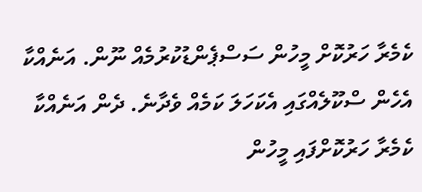ކެމެރާ ހަރުކޮށް މީހުން ސަސްޕެންޑުކުރުމެއް ނޫން. އަނެއްކާ އެހެން ސްކޫލެއްގައި އެކަހަލަ ކަމެއް ވެދާނެ. ދެން އަނެއްކާ ކެމެރާ ހަރުކޮށްފައި މީހުން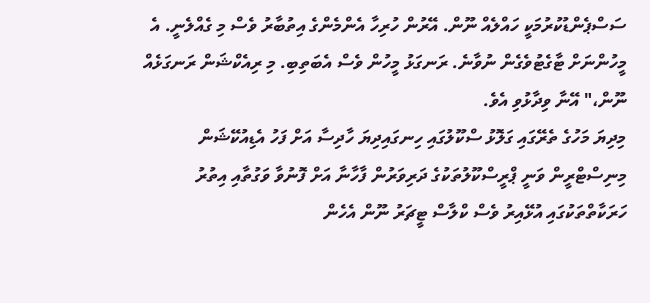ސަސްޕެންޑުކުރުމަކީ ހައްލެއް ނޫން. އޭރުން ހުރިހާ އެންމެންގެ އިތުބާރު ވެސް މި ގެއްލެނީ. އެ މީހުންނަށް ޓާގެޓުވެގެން ނުވާނެ. ރަނގަޅު މީހުން ވެސް އެބަތިބި. މި ރިއެކްޝަން ރަނގަޅެއް ނޫން،" އޭނާ ވިދާޅުވި އެވެ.
މިދިޔަ މަހުގެ ތެރޭގައި ގަލޮޅު ސްކޫލުގައި ހިނގައިދިޔަ ހާދިސާ އަށް ފަހު އެޑިއުކޭޝަން މިނިސްޓްރީން ވަނީ ޕްރީސްކޫލުތަކުގެ ދަރިވަރުން ފާހާނާ އަށް ފޮނުވާ ވަގުތާއި އިތުރު ހަރަކާތްތަކުގައި އުޅޭއިރު ވެސް ކްލާސް ޓީޗަރު ނޫން އެހެން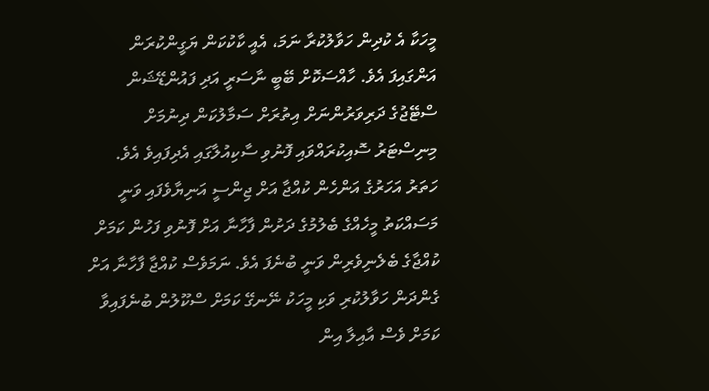މީހަކާ އެ ކުދިން ހަވާލުކުރާ ނަމަ، އެއީ ކާކުކަން ޔަގީންކުރަން އަންގައިފަ އެވެ. ހާއްސަކޮށް ބޭބީ ނާސަރީ އަދި ފައުންޑޭޝަން ސްޓޭޖުގެ ދަރިވަރުންނަށް އިތުރަށް ސަމާލުކަން ދިނުމަށް މިނިސްޓަރު ސޮއިކުރައްވައި ފޮނުވި ސާކިއުލާގައި އެދިފައިވެ އެވެ.
ހަތަރު އަހަރުގެ އަންހެން ކުއްޖާ އަށް ޖިންސީ އަނިޔާވެފައި ވަނީ މަސައްކަތު މީހެއްގެ ބެލުމުގެ ދަށުން ފާހާނާ އަށް ފޮނުވި ފަހުން ކަމަށް ކުއްޖާގެ ބެލެނިވެރިން ވަނީ ބުނެފަ އެވެ. ނަމަވެސް ކުއްޖާ ފާހާނާ އަށް ގެންދަން ހަވާލުކުރި ވަކި މީހަކު ނޭނގޭ ކަމަށް ސްކޫލުން ބުނެފައިވާ ކަމަށް ވެސް އާއިލާ އިން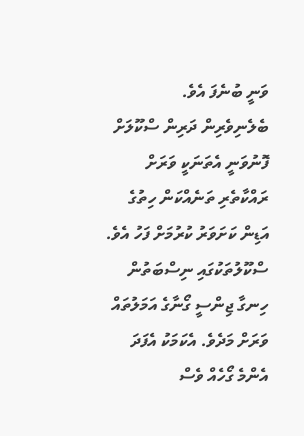ވަނީ ބުނެފަ އެވެ.
ބެލެނިވެރިން ދަރިން ސްކޫލަށް ފޮނުވަނީ އެތަނަކީ ވަރަށް ރައްކާތެރި ތަނެއްކަން ހިތުގެ އަޑިން ކަށަވަރު ކުރުމަށް ފަހު އެވެ. ސްކޫލުތަކުގައި ނިސްބަތުން ހިނގާ ޖިންސީ ގޯނާގެ އަމަލުތައް ވަރަށް މަދެވެ. އެކަމަކު އެފަދަ އެންމެ ގޯހެއް ވެސް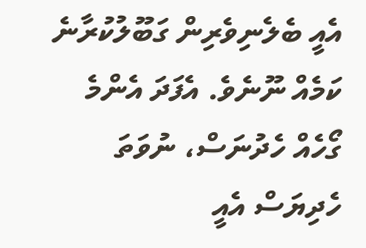އެއީ ބެލެނިވެރިން ގަބޫލުކުރާނެ ކަމެއް ނޫނެވެ. އެފަދަ އެންމެ ގޯހެއް ހެދުނަސް، ނުވަތަ ހެދިޔަސް އެއީ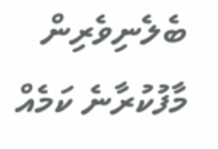ބެލެނިވެރިން މާފުކުރާނެ ކަމެއް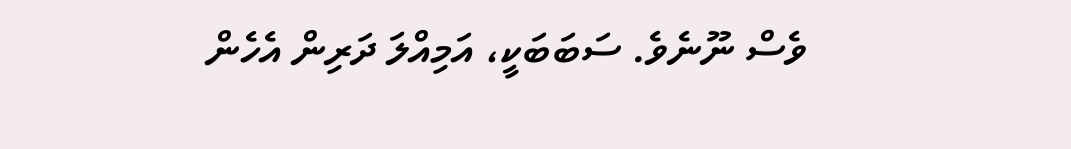ވެސް ނޫނެވެ. ސަބަބަކީ، އަމިއްލަ ދަރިން އެހެން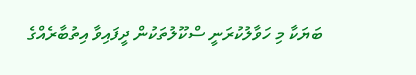ބަޔަކާ މި ހަވާލުކުރަނީ ސްކޫލުތަކުން ދީފައިވާ އިތުބާރެއްގެ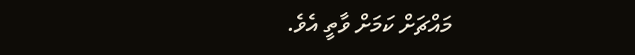މައްޗަށް ކަމަށް ވާތީ އެވެ.